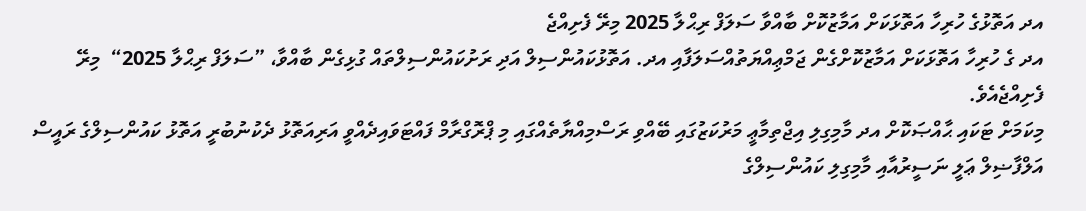އދ އަތޮޅުގެ ހުރިހާ އަތޮޅަކަށް އަމާޒުކޮށް ބާއްވާ ސަލަފް ރިޙްލާ 2025 މިރޭ ފެށިއްޖެ
އދ ގެ ހުރިހާ އަތޮޅަކަށް އަމާޒުކޮށްގެން ޖަމްޢިއްޔަތުއްސަލަފާއި އދ. އަތޮޅުކައުންސިލް އަދި ރަށުކައުންސިލްތައް ގުޅިގެން ބާއްވާ، ”ސަލަފް ރިޙްލާ 2025“  މިރޭ ފެށިއްޖެއެވެ.
މިކަމަށް ޓަކައި ޙާއްޞަކޮށް އދ މާމިގިލި އިޖްތިމާޢީ މަރުކަޒުގައި ބޭއްވި ރަސްމިއްޔާތެއްގައި މި ޕްރޮގްރާމް ފައްޓަވައިދެއްވީ އަރިއަތޮޅު ދެކުނުބުރީ އަތޮޅު ކައުންސިލްގެ ރައީސް އަލްފާޟިލް ޢަލީ ނަސީރުއާއި މާމިގިލި ކައުންސިލްގެ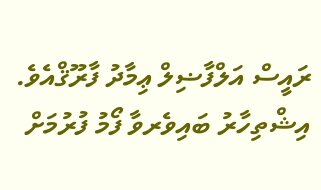ރައީސް އަލްފާޟިލް ޢިމާދު ފާރޫޤްއެވެ.
އިޝްތިހާރު ބައިވެރވާ ފޯމު ފުރުމަށް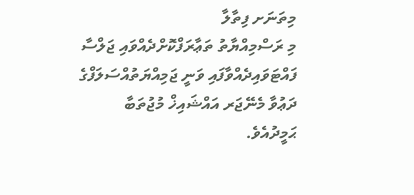މިތަނަށ ފިތާލާ
މި ރަސްމިއްޔާތު ތަޢާރަފްކޮށްދެއްވައި ޖަލްސާ ފައްޓަވައިދެއްވާފައި ވަނީ ޖަމިއްޔަތުއްސަލަފްގެ ދަޢުވާ މެނޭޖަރ އައްޝައިޚް މުޖުތަބާ ޙަމީދުއެވެ.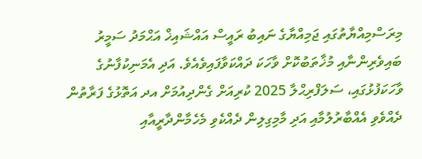މިރަސްމިއްޔާތުގައި ޖަމިއްޔާގެ ނައިބު ރައީސް އައްޝައިޚް އަޙްމަދު ސަމީރު ބައިވެރިންނާއި މުޚާތަބުކޮށް ވާހަކަ ދައްކަވާފައިވެއެވެ. އަދި އެމަނިކުފާނުގެ ވާހަކަފުޅުގައި، ސަލަފްރިޙްލާ 2025 ކުރިއަށް ގެންދިއުމަށް އދ އަތޮޅުގެ ފަރާތުން ދެއްވެވި އެއްބާރުލުމާއި އަދި މާމިގިލިން ދެއްކެވި މެހެމާންދާރީއާއި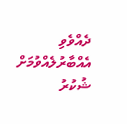ދެއްވެވި އެއްބާރުލެއްވުމަށް ޝުކުރު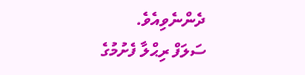ދެންނެވިއެވެ.
ސަލަފް ރިޙްލާ ފެށުމުގެ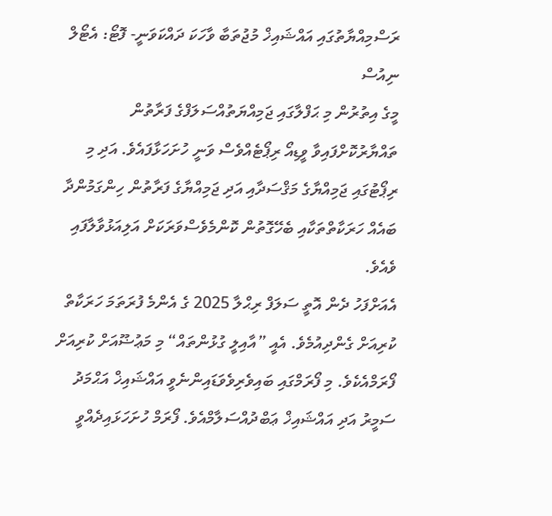ރަސްމިއްޔާތުގައި އައްޝައިޚް މުޖުތަބާ ވާހަކަ ދައްކަވަނީ- ފޮޓޯ: އެޓޯލް ނިއުސް
މީގެ އިތުރުން މި ޙަފްލާގައި ޖަމިއްޔަތުއްސަލަފްގެ ފަރާތުން ތައްޔާރުކޮށްފައިވާ ވީޑިއޯ ރިޕޯޓެއްވެސް ވަނީ ހުށަހަޅާފައެވެ. އަދި މި ރިޕޯޓުގައި ޖަމިއްޔާގެ މަޤްސަދާއި އަދި ޖަމިއްޔާގެ ފަރާތުން ހިންގަމުންދާ ބައެއް ހަރަކާތްތަކާއި ބެހޭގޮތުން ކޮންމެވެސްވަރަކަށް އަލިއަޅުވާލާފައި ވެއެވެ.
އެއަށްފަހު ދެން އޮތީ ސަލަފް ރިޙްލާ 2025 ގެ އެންމެ ފުރަތަމަ ހަރަކާތް ކުރިއަށް ގެންދިއުމެވެ. އެއީ ”އާއިލީ ގުޅުންތައް“ މި މަޢުޟޫއަށް ކުރިއަށް ފޯރަމްއެކެވެ. މި ފޯރަމްގައި ބައިވެރިވެވަޑައިންނެވީ އައްޝައިޚް އަޙްމަދު ސަމީރު އަދި އައްޝައިޚް ޢަބްދުއްސަލާމްއެވެ. ފޯރަމް ހުށަހަޅައިދެއްވީ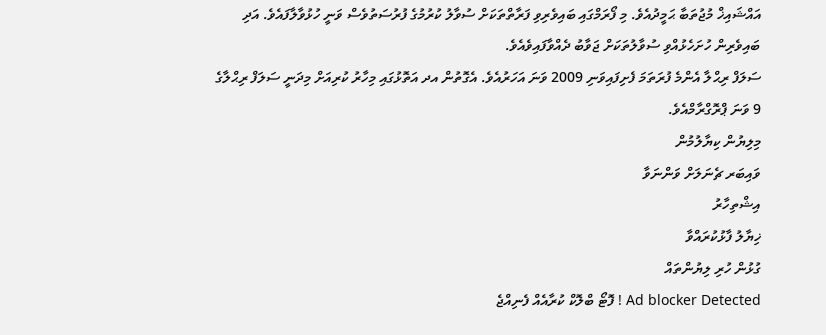އައްޝައިޚް މުޖުތަބާ ޙަމީދުއެވެ. މި ފޯރަމްގައި ބައިވެރިވި ފަރާތްތަކަށް ސުވާލު ކުރުމުގެ ފުރުސަތުވެސް ވަނީ ހުޅުވާލާފައެވެ. އަދި ބައިވެރިން ހުށަހެޅުއްވި ސުވާލުތަކަށް ޖަވާބު ދެއްވާފައިވެއެވެ.
ސަލަފް ރިޙްލާ އެންމެ ފުރަތަމަ ފެށިފައިވަނި 2009 ވަނަ އަހަރުއެވެ. އެގޮތުން އދ އަތޮޅުގައި މިހާރު ކުރިއަށް މިދަނީ ސަލަފް ރިޙްލާގެ 9 ވަނަ ޕްރޮގްރާމްއެވެ.
މިލިޔުން ކިޔާލުމުން
ވައިބަރ ޗެނަލަށް ވަންނަވާ
އިޝްތިހާރު
ޚިޔާލު ފާޅުކުރައްވާ
ގުޅުން ހުރި ލިޔުންތައް
Ad blocker Detected ! ފޮޓޯ ބްލޮކް ކުރާއެއް ފެނިއްޖެ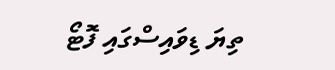ތިޔަ ޑިވައިސްގައި ފޮޓޯ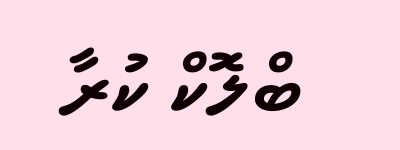ބްލޮކް ކުރާ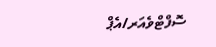ސޮފްޓްވެއަރ/އެޕް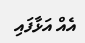އެއް އަޅާފައި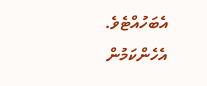އެބަހުއްޓެވެ. އެހެންކަމުން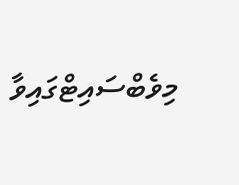މިވެބްސައިޓްގައިވާ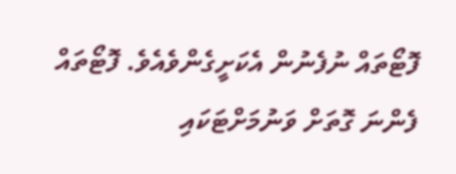ފޮޓޯތައް ނުފެނުން އެކަށީގެންވެއެވެ. ފޮޓޯތައް ފެންނަ ގޮތަށް ވަނުމަށްޓަކައި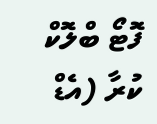ފޮޓޯ ބްލޮކް ކުރާ (އެޑް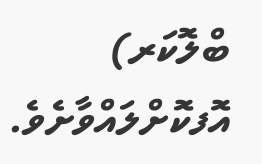ބްލޮކަރ) އޮފކޮށްލައްވާށެވެ.